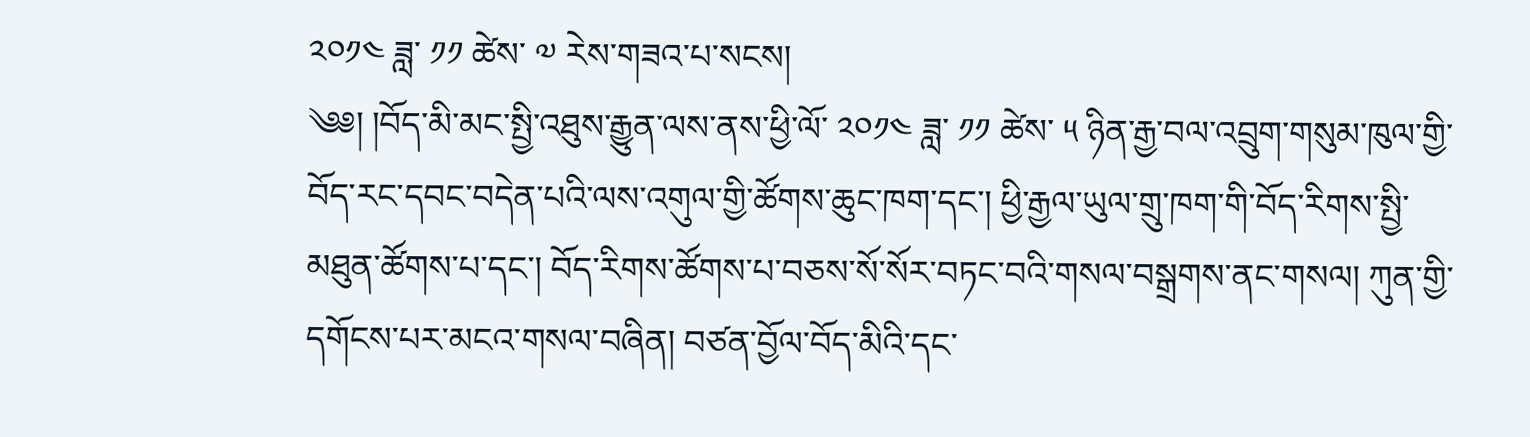༢༠༡༤ ཟླ་ ༡༡ ཚེས་ ༧ རེས་གཟའ་པ་སངས།
༄༅། །བོད་མི་མང་སྤྱི་འཐུས་རྒྱུན་ལས་ནས་ཕྱི་ལོ་ ༢༠༡༤ ཟླ་ ༡༡ ཚེས་ ༥ ཉིན་རྒྱ་བལ་འབྲུག་གསུམ་ཁུལ་གྱི་བོད་རང་དབང་བདེན་པའི་ལས་འགུལ་གྱི་ཚོགས་ཆུང་ཁག་དང་། ཕྱི་རྒྱལ་ཡུལ་གྲུ་ཁག་གི་བོད་རིགས་སྤྱི་མཐུན་ཚོགས་པ་དང་། བོད་རིགས་ཚོགས་པ་བཅས་སོ་སོར་བཏང་བའི་གསལ་བསྒྲགས་ནང་གསལ། ཀུན་གྱི་དགོངས་པར་མངའ་གསལ་བཞིན། བཙན་བྱོལ་བོད་མིའི་དང་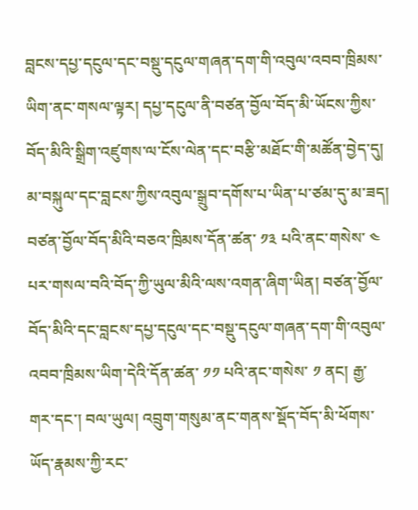བླངས་དཔྱ་དངུལ་དང་བསྡུ་དངུལ་གཞན་དག་གི་འབུལ་འབབ་ཁྲིམས་ཡིག་ནང་གསལ་ལྟར། དཔྱ་དངུལ་ནི་བཙན་བྱོལ་བོད་མི་ཡོངས་ཀྱིས་བོད་མིའི་སྒྲིག་འཛུགས་ལ་ངོས་ལེན་དང་བརྩི་མཐོང་གི་མཚོན་བྱེད་དུ། མ་བསྐུལ་དང་བླངས་ཀྱིས་འབུལ་སྒྲུབ་དགོས་པ་ཡིན་པ་ཙམ་དུ་མ་ཟད། བཙན་བྱོལ་བོད་མིའི་བཅའ་ཁྲིམས་དོན་ཚན་ ༡༣ པའི་ནང་གསེས་ ༤ པར་གསལ་བའི་བོད་ཀྱི་ཡུལ་མིའི་ལས་འགན་ཞིག་ཡིན། བཙན་བྱོལ་བོད་མིའི་དང་བླངས་དཔྱ་དངུལ་དང་བསྡུ་དངུལ་གཞན་དག་གི་འབུལ་འབབ་ཁྲིམས་ཡིག་དེའི་དོན་ཚན་ ༡༡ པའི་ནང་གསེས་ ༡ ནང། རྒྱ་གར་དང་། བལ་ཡུལ། འབྲུག་གསུམ་ནང་གནས་སྡོད་བོད་མི་ཕོགས་ཡོད་རྣམས་ཀྱི་རང་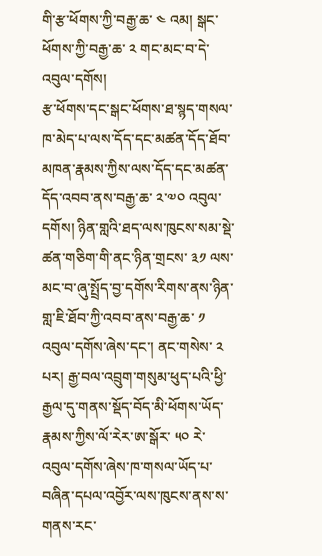གི་རྩ་ཕོགས་ཀྱི་བརྒྱ་ཆ་ ༤ འམ། སྒང་ཕོགས་ཀྱི་བརྒྱ་ཆ་ ༢ གང་མང་བ་དེ་འབུལ་དགོས།
རྩ་ཕོགས་དང་སྒང་ཕོགས་ཐ་སྙད་གསལ་ཁ་མེད་པ་ལས་དོད་དང་མཚན་དོད་ཐོབ་མཁན་རྣམས་ཀྱིས་ལས་དོད་དང་མཚན་དོད་འབབ་ནས་བརྒྱ་ཆ་ ༢་༧༠ འབུལ་དགོས། ཉིན་གླའི་ཐད་ལས་ཁུངས་སམ་སྡེ་ཚན་གཅིག་གི་ནང་ཉིན་གྲངས་ ༣༡ ལས་མང་བ་ཞུ་སྤྲོད་བྱ་དགོས་རིགས་ནས་ཉིན་གླ་ཇི་ཐོབ་ཀྱི་འབབ་ནས་བརྒྱ་ཆ་ ༡ འབུལ་དགོས་ཞེས་དང་། ནང་གསེས་ ༢ པར། རྒྱ་བལ་འབྲུག་གསུམ་ཕུད་པའི་ཕྱི་རྒྱལ་དུ་གནས་སྡོད་བོད་མི་ཕོགས་ཡོད་རྣམས་ཀྱིས་ལོ་རེར་ཨ་སྒོར་ ༥༠ རེ་འབུལ་དགོས་ཞེས་ཁ་གསལ་ཡོད་པ་བཞིན་དཔལ་འབྱོར་ལས་ཁུངས་ནས་ས་གནས་རང་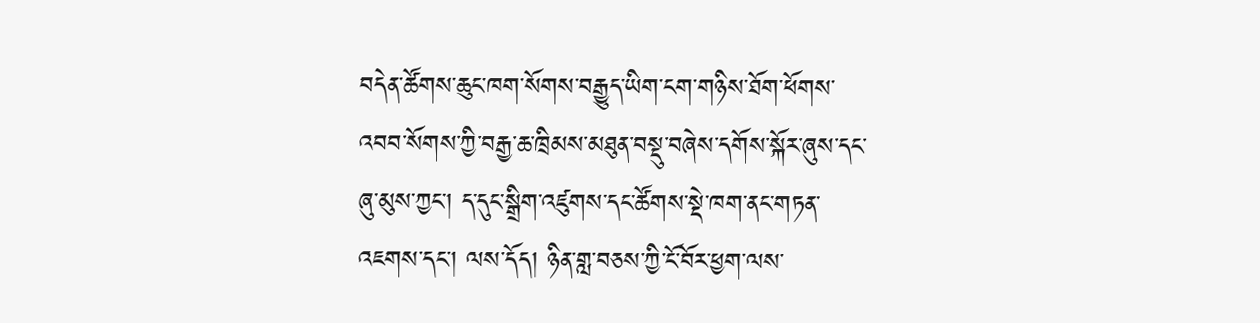བདེན་ཚོགས་ཆུང་ཁག་སོགས་བརྒྱུད་ཡིག་ངག་གཉིས་ཐོག་ཕོགས་འབབ་སོགས་ཀྱི་བརྒྱ་ཆ་ཁྲིམས་མཐུན་བསྡུ་བཞེས་དགོས་སྐོར་ཞུས་དང་ཞུ་མུས་ཀྱང་། ད་དུང་སྒྲིག་འཛུགས་དང་ཚོགས་སྡེ་ཁག་ནང་གཏན་འཇགས་དང་། ལས་དོད། ཉིན་གླ་བཅས་ཀྱི་ངོ་བོར་ཕྱག་ལས་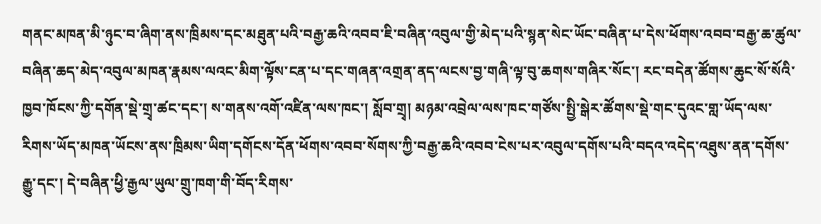གནང་མཁན་མི་ཉུང་བ་ཞིག་ནས་ཁྲིམས་དང་མཐུན་པའི་བརྒྱ་ཆའི་འབབ་ཇི་བཞིན་འབུལ་གྱི་མེད་པའི་སྙན་སེང་ཡོང་བཞིན་པ་དེས་ཕོགས་འབབ་བརྒྱ་ཆ་ཚུལ་བཞིན་ཆད་མེད་འབུལ་མཁན་རྣམས་ལའང་མིག་ལྟོས་ངན་པ་དང་གཞན་འགྲན་ནད་ལངས་བྱ་གཞི་ལྟ་བུ་ཆགས་གཞིར་སོང་། རང་བདེན་ཚོགས་ཆུང་སོ་སོའི་ཁྱབ་ཁོངས་ཀྱི་དགོན་སྡེ་གྲྭ་ཚང་དང་། ས་གནས་འགོ་འཛིན་ལས་ཁང་། སློབ་གྲྭ། མཉམ་འབྲེལ་ལས་ཁང་གཙོས་སྤྱི་སྒེར་ཚོགས་སྡེ་གང་དུའང་གླ་ཡོད་ལས་རིགས་ཡོད་མཁན་ཡོངས་ནས་ཁྲིམས་ཡིག་དགོངས་དོན་ཕོགས་འབབ་སོགས་ཀྱི་བརྒྱ་ཆའི་འབབ་ངེས་པར་འབུལ་དགོས་པའི་བདའ་འདེད་འཐུས་ནན་དགོས་རྒྱུ་དང་། དེ་བཞིན་ཕྱི་རྒྱལ་ཡུལ་གྲུ་ཁག་གི་བོད་རིགས་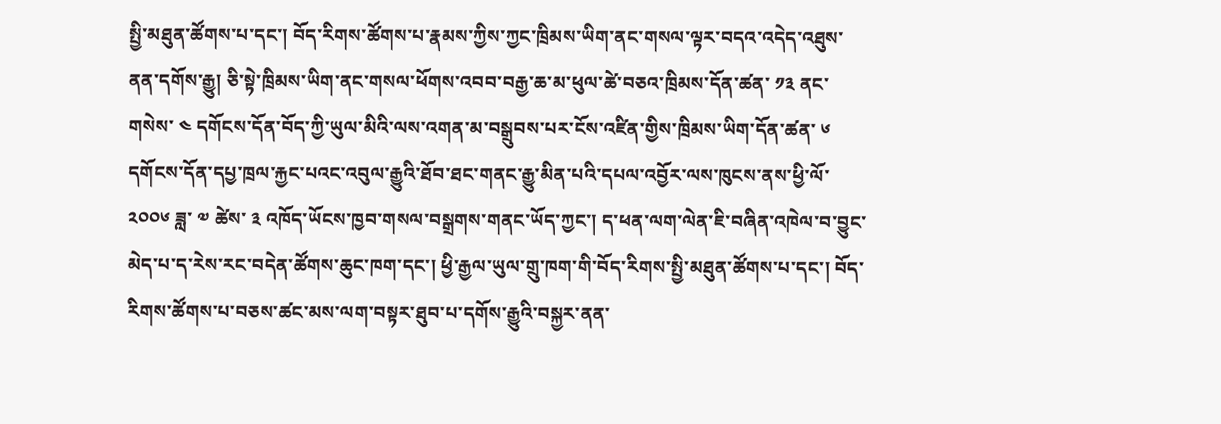སྤྱི་མཐུན་ཚོགས་པ་དང་། བོད་རིགས་ཚོགས་པ་རྣམས་ཀྱིས་ཀྱང་ཁྲིམས་ཡིག་ནང་གསལ་ལྟར་བདའ་འདེད་འཐུས་ནན་དགོས་རྒྱུ། ཅི་སྟེ་ཁྲིམས་ཡིག་ནང་གསལ་ཕོགས་འབབ་བརྒྱ་ཆ་མ་ཕུལ་ཚེ་བཅའ་ཁྲིམས་དོན་ཚན་ ༡༣ ནང་གསེས་ ༤ དགོངས་དོན་བོད་ཀྱི་ཡུལ་མིའི་ལས་འགན་མ་བསྒྲུབས་པར་ངོས་འཛིན་གྱིས་ཁྲིམས་ཡིག་དོན་ཚན་ ༦ དགོངས་དོན་དཔྱ་ཁྲལ་རྐྱང་པའང་འབུལ་རྒྱུའི་ཐོབ་ཐང་གནང་རྒྱུ་མིན་པའི་དཔལ་འབྱོར་ལས་ཁུངས་ནས་ཕྱི་ལོ་ ༢༠༠༦ ཟླ་ ༧ ཚེས་ ༣ འཁོད་ཡོངས་ཁྱབ་གསལ་བསྒྲགས་གནང་ཡོད་ཀྱང་། ད་ཕན་ལག་ལེན་ཇི་བཞིན་འཁེལ་བ་བྱུང་མེད་པ་ད་རེས་རང་བདེན་ཚོགས་ཆུང་ཁག་དང་། ཕྱི་རྒྱལ་ཡུལ་གྲུ་ཁག་གི་བོད་རིགས་སྤྱི་མཐུན་ཚོགས་པ་དང་། བོད་རིགས་ཚོགས་པ་བཅས་ཚང་མས་ལག་བསྟར་ཐུབ་པ་དགོས་རྒྱུའི་བསྐྱར་ནན་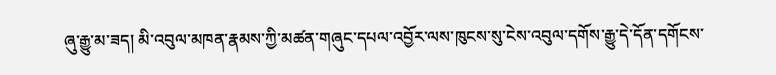ཞུ་རྒྱུ་མ་ཟད། མི་འབུལ་མཁན་རྣམས་ཀྱི་མཚན་གཞུང་དཔལ་འབྱོར་ལས་ཁུངས་སུ་ངེས་འབུལ་དགོས་རྒྱུ་དེ་དོན་དགོངས་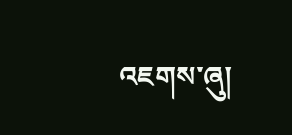འཇགས་ཞུ།